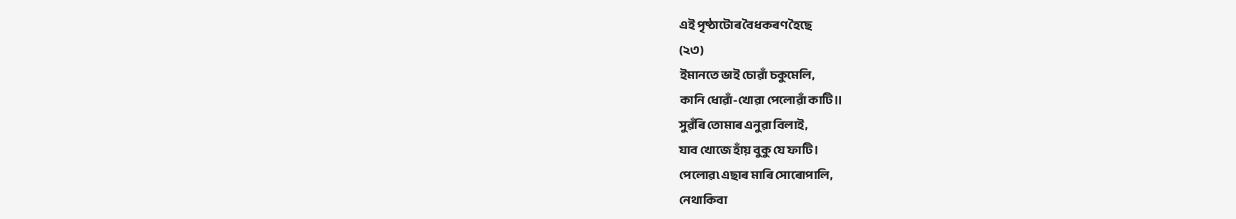এই পৃষ্ঠাটোৰ বৈধকৰণ হৈছে
(২৩)
ইমানতে ভাই চোৱাঁ চকুমেলি,
কানি ধোৱাঁ-খোৱা পেলোৱাঁ কাটি॥
সুৱঁৰি তোমাৰ এনুৱা বিলাই,
যাব খোজে হাঁয় বুকু যে ফাটি ।
পেলোৱ৷ এছাৰ মাৰি সোৰোপালি,
নেথাকিবা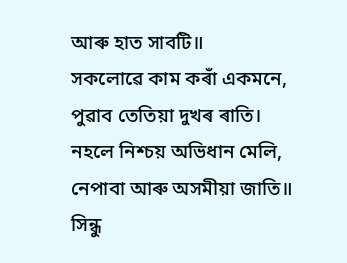আৰু হাত সাবটি॥
সকলোৱে কাম কৰাঁ একমনে,
পুৱাব তেতিয়া দুখৰ ৰাতি।
নহলে নিশ্চয় অভিধান মেলি,
নেপাবা আৰু অসমীয়া জাতি॥
সিন্ধু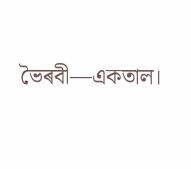ভৈৰবী—একতাল।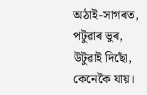অঠাই-সাগৰত, পটুৱাৰ ভুৰ, উটুৱাই দিছোঁ, কেনেকৈ যায়।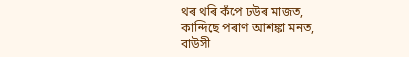থৰ থৰি কঁপে ঢউৰ মাজত,
কান্দিছে পৰাণ আশঙ্কা মনত,
বাউসী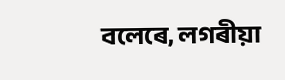বলেৰে, লগৰীয়া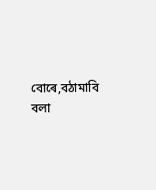বোৰে,বঠামাবি বলা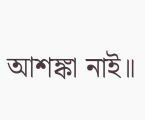আশঙ্কা নাই॥